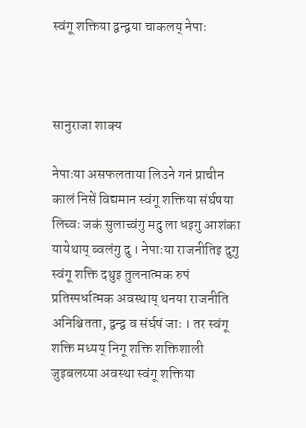स्वंगू शक्तिया द्वन्द्वया चाकलय् नेपाः



सानुराजा शाक्य

नेपाःया असफलताया लिउने गनं प्राचीन कालं निसें विद्यमान स्वंगू शक्तिया संर्घषया लिच्वः जकं सुलाच्वंगु मदु ला धइगु आशंका यायेथाय् ब्वलंगु दु । नेपाःया राजनीतिइ दुगु स्वंगू शक्ति दथुइ तुलनात्मक रुपं प्रतिस्पर्धात्मक अवस्थाय् थनया राजनीति अनिश्चितता, द्वन्द्व व संर्घषं जाः । तर स्वंगू शक्ति मध्यय् निगू शक्ति शक्तिशाली जुइबलय्या अवस्था स्वंगू शक्तिया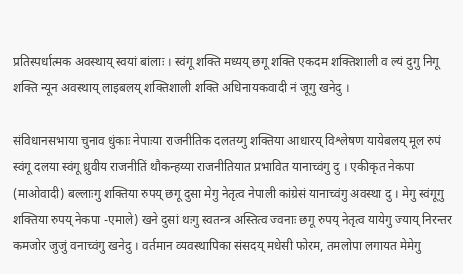प्रतिस्पर्धात्मक अवस्थाय् स्वयां बांलाः । स्वंगू शक्ति मध्यय् छगू शक्ति एकदम शक्तिशाली व ल्यं दुगु निगू शक्ति न्यून अवस्थाय् लाइबलय् शक्तिशाली शक्ति अधिनायकवादी नं जूगु खनेदु ।

संविधानसभाया चुनाव धुंकाः नेपाःया राजनीतिक दलतय्गु शक्तिया आधारय् विश्लेषण यायेबलय् मूल रुपं स्वंगू दलया स्वंगू ध्रुवीय राजनीतिं थौकन्हय्या राजनीतियात प्रभावित यानाच्वंगु दु । एकीकृत नेकपा (माओवादी) बल्लाःगु शक्तिया रुपय् छगू दुसा मेगु नेतृत्व नेपाली कांग्रेसं यानाच्वंगु अवस्था दु । मेगु स्वंगूगु शक्तिया रुपय् नेकपा -एमाले) खने दुसां थःगु स्वतन्त्र अस्तित्व ज्वनाः छगू रुपय् नेतृत्व यायेगु ज्याय् निरन्तर कमजोर जुजुं वनाच्वंगु खनेदु । वर्तमान व्यवस्थापिका संसदय् मधेसी फोरम, तमलोपा लगायत मेमेगु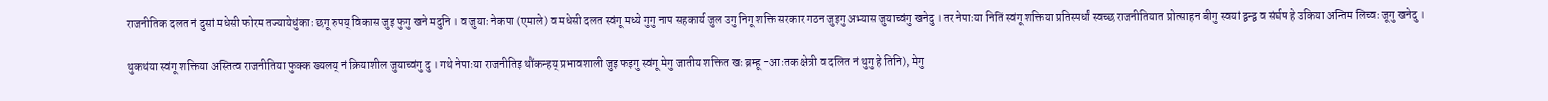राजनीतिक दलत नं दुसां मधेसी फोरम तज्यायेधुंकाः छगू रुपय् विकास जुइ फुगु खने मदुनि । व जुयाः नेकपा (एमाले) व मधेसी दलत स्वंगू मध्ये गुगु नाप सहकार्य जुल उगु निगू शक्ति सरकार गठन जुइगु अभ्यास जुयाच्वंगु खनेदु । तर नेपाःया नितिं स्वंगू शक्तिया प्रतिस्पर्धां स्वच्छ राजनीतियात प्रोत्साहन बीगु स्वयां द्वन्द्व व संर्घष हे उकिया अन्तिम लिच्वः जूगु खनेदु ।

थुकथंया स्वंगू शक्तिया अस्तित्व राजनीतिया फुक्क ख्यलय् नं क्रियाशील जुयाच्वंगु दु । गथे नेपाःया राजनीतिइ थौंकन्हय् प्रभावशाली जुइ फइगु स्वंगू मेगु जातीय शक्तित खः ब्रम्हू -आःतक क्षेत्री व दलित नं थुगु हे तिनि), मेगु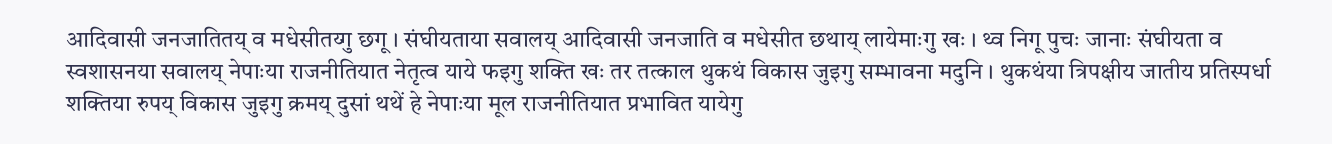आदिवासी जनजातितय् व मधेसीतय्गु छगू । संघीयताया सवालय् आदिवासी जनजाति व मधेसीत छथाय् लायेमाःगु खः । थ्व निगू पुचः जानाः संघीयता व स्वशासनया सवालय् नेपाःया राजनीतियात नेतृत्व याये फइगु शक्ति खः तर तत्काल थुकथं विकास जुइगु सम्भावना मदुनि । थुकथंया त्रिपक्षीय जातीय प्रतिस्पर्धा शक्तिया रुपय् विकास जुइगु क्रमय् दुसां थथें हे नेपाःया मूल राजनीतियात प्रभावित यायेगु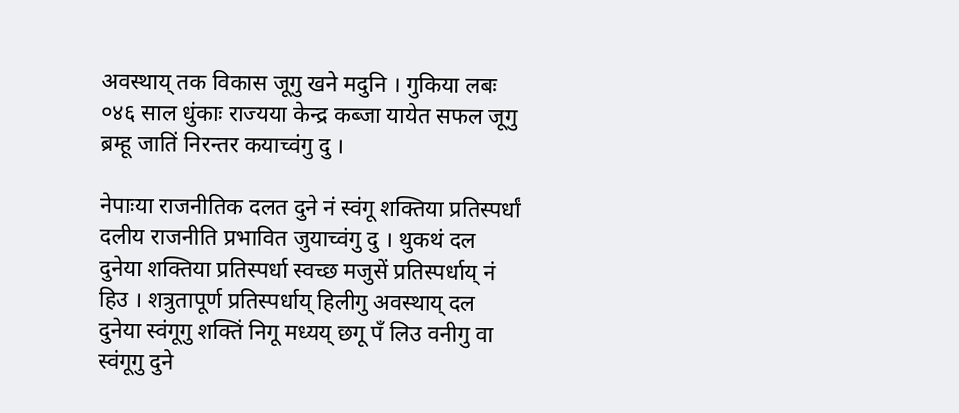अवस्थाय् तक विकास जूगु खने मदुनि । गुकिया लबः ०४६ साल धुंकाः राज्यया केन्द्र कब्जा यायेत सफल जूगु ब्रम्हू जातिं निरन्तर कयाच्वंगु दु ।

नेपाःया राजनीतिक दलत दुने नं स्वंगू शक्तिया प्रतिस्पर्धां दलीय राजनीति प्रभावित जुयाच्वंगु दु । थुकथं दल दुनेया शक्तिया प्रतिस्पर्धा स्वच्छ मजुसें प्रतिस्पर्धाय् नं हिउ । शत्रुतापूर्ण प्रतिस्पर्धाय् हिलीगु अवस्थाय् दल दुनेया स्वंगूगु शक्तिं निगू मध्यय् छगू पँ लिउ वनीगु वा स्वंगूगु दुने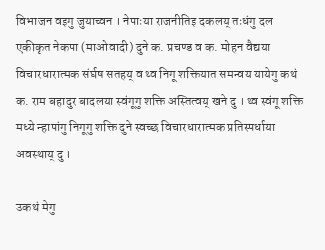विभाजन वइगु जुयाच्वन । नेपाःया राजनीतिइ दकलय् तःधंगु दल एकीकृत नेकपा (माओवादी) दुने क. प्रचण्ड व क. मोहन वैद्यया विचारधारात्मक संर्घष सतहय् व थ्व निगू शक्तियात समन्वय यायेगु कथं क. राम बहादुर बादलया स्वंगूगु शक्ति अस्तित्वय् खने दु । थ्व स्वंगू शक्ति मध्ये न्हापांगु निगूगु शक्ति दुने स्वच्छ विचारधारात्मक प्रतिस्पर्धाया अवस्थाय् दु ।

उकथं मेगु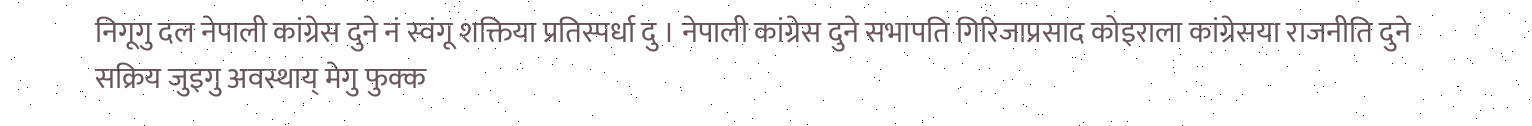निगूगु दल नेपाली कांग्रेस दुने नं स्वंगू शक्तिया प्रतिस्पर्धा दु । नेपाली कांग्रेस दुने सभापति गिरिजाप्रसाद कोइराला कांग्रेसया राजनीति दुने सक्रिय जुइगु अवस्थाय् मेगु फुक्क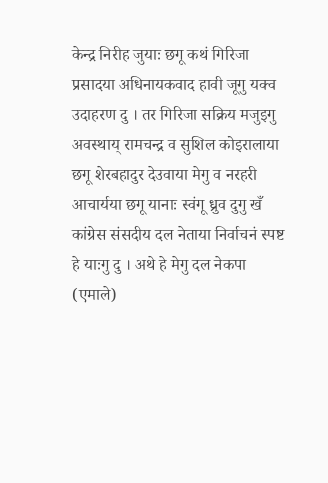केन्द्र निरीह जुयाः छगू कथं गिरिजा प्रसादया अधिनायकवाद हावी जूगु यक्व उदाहरण दु । तर गिरिजा सक्रिय मजुइगु अवस्थाय् रामचन्द्र व सुशिल कोइरालाया छगू शेरबहादुर देउवाया मेगु व नरहरी आचार्यया छगू यानाः स्वंगू ध्रुव दुगु खँ कांग्रेस संसदीय दल नेताया निर्वाचनं स्पष्ट हे याःगु दु । अथे हे मेगु दल नेकपा (एमाले)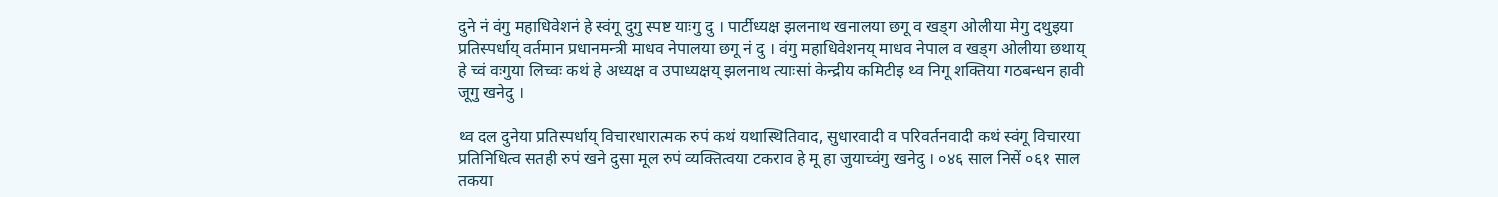दुने नं वंगु महाधिवेशनं हे स्वंगू दुगु स्पष्ट याःगु दु । पार्टीध्यक्ष झलनाथ खनालया छगू व खड्ग ओलीया मेगु दथुइया प्रतिस्पर्धाय् वर्तमान प्रधानमन्त्री माधव नेपालया छगू नं दु । वंगु महाधिवेशनय् माधव नेपाल व खड्ग ओलीया छथाय् हे च्वं वःगुया लिच्वः कथं हे अध्यक्ष व उपाध्यक्षय् झलनाथ त्याःसां केन्द्रीय कमिटीइ थ्व निगू शक्तिया गठबन्धन हावी जूगु खनेदु ।

थ्व दल दुनेया प्रतिस्पर्धाय् विचारधारात्मक रुपं कथं यथास्थितिवाद, सुधारवादी व परिवर्तनवादी कथं स्वंगू विचारया प्रतिनिधित्व सतही रुपं खने दुसा मूल रुपं व्यक्तित्वया टकराव हे मू हा जुयाच्वंगु खनेदु । ०४६ साल निसें ०६१ साल तकया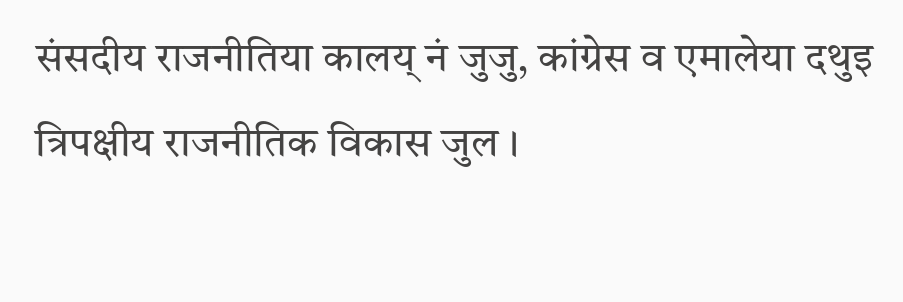संसदीय राजनीतिया कालय् नं जुजु, कांग्रेस व एमालेया दथुइ त्रिपक्षीय राजनीतिक विकास जुल ।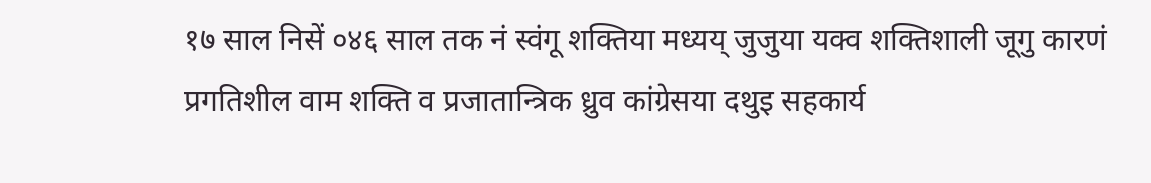१७ साल निसें ०४६ साल तक नं स्वंगू शक्तिया मध्यय् जुजुया यक्व शक्तिशाली जूगु कारणं प्रगतिशील वाम शक्ति व प्रजातान्त्रिक ध्रुव कांग्रेसया दथुइ सहकार्य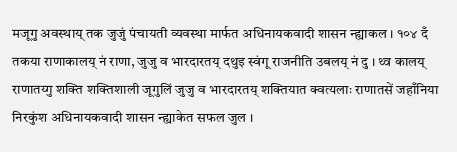मजूगु अवस्थाय् तक जुजुं पंचायती व्यवस्था मार्फत अधिनायकवादी शासन न्ह्याकल । १०४ दँ तकया राणाकालय् नं राणा, जुजु व भारदारतय् दथुइ स्वंगू राजनीति उबलय् नं दु । थ्व कालय् राणातय्गु शक्ति शक्तिशाली जूगुलिं जुजु व भारदारतय् शक्तियात क्वत्यलाः राणातसें जहाँनिया निरकुंश अधिनायकवादी शासन न्ह्याकेत सफल जुल ।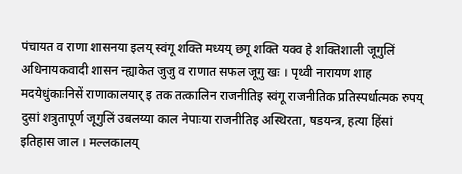पंचायत व राणा शासनया इलय् स्वंगू शक्ति मध्यय् छगू शक्ति यक्व हे शक्तिशाली जूगुलिं अधिनायकवादी शासन न्ह्याकेत जुजु व राणात सफल जूगु खः । पृथ्वी नारायण शाह मदयेधुंकाःनिसें राणाकालयार् इ तक तत्कालिन राजनीतिइ स्वंगू राजनीतिक प्रतिस्पर्धात्मक रुपय् दुसां शत्रुतापूर्ण जूगुलिं उबलय्या काल नेपाःया राजनीतिइ अस्थिरता, षडयन्त्र, हत्या हिंसां इतिहास जाल । मल्लकालय्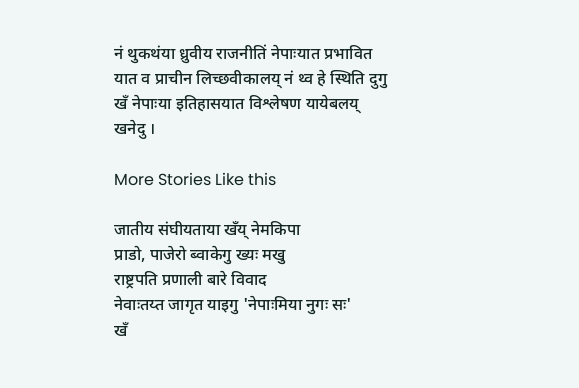नं थुकथंया ध्रुवीय राजनीतिं नेपाःयात प्रभावित यात व प्राचीन लिच्छवीकालय् नं थ्व हे स्थिति दुगु खँ नेपाःया इतिहासयात विश्लेषण यायेबलय् खनेदु ।

More Stories Like this

जातीय संघीयताया खँय् नेमकिपा
प्राडो, पाजेरो ब्वाकेगु ख्यः मखु
राष्ट्रपति प्रणाली बारे विवाद
नेवाःतय्त जागृत याइगु 'नेपाःमिया नुगः सः'
खँ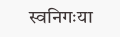स्वनिगःया